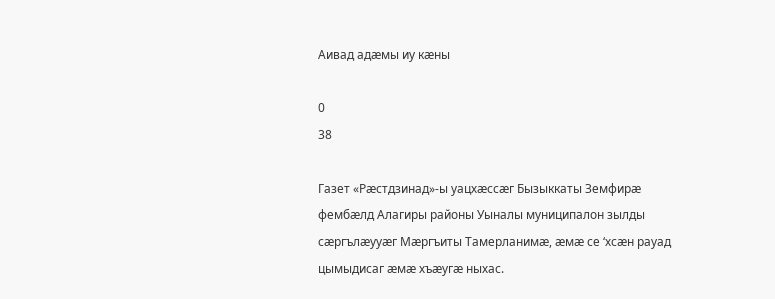Аивад адæмы иу кæны

0
38

Газет «Рæстдзинад»-ы уацхæссæг Бызыккаты Земфирæ фембæлд Алагиры районы Уыналы муниципалон зылды сæргълæууæг Мæргъиты Тамерланимæ, æмæ се ‘хсæн рауад цымыдисаг æмæ хъæугæ ныхас.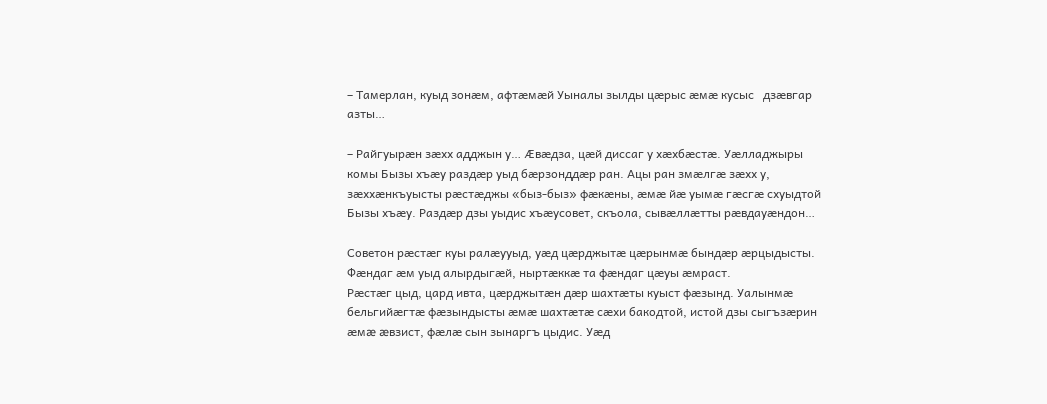– Тамерлан, куыд зонæм, афтæмæй Уыналы зылды цæрыс æмæ кусыс   дзæвгар азты…

– Райгуырæн зæхх адджын у… Æвæдза, цæй диссаг у хæхбæстæ. Уæлладжыры комы Бызы хъæу раздæр уыд бæрзонддæр ран. Ацы ран змæлгæ зæхх у, зæххæнкъуысты рæстæджы «быз-быз» фæкæны, æмæ йæ уымæ гæсгæ схуыдтой Бызы хъæу. Раздæр дзы уыдис хъæусовет, скъола, сывæллæтты рæвдауæндон…

Советон рæстæг куы ралæууыд, уæд цæрджытæ цæрынмæ бындæр æрцыдысты. Фæндаг æм уыд алырдыгæй, ныртæккæ та фæндаг цæуы æмраст.
Рæстæг цыд, цард ивта, цæрджытæн дæр шахтæты куыст фæзынд. Уалынмæ бельгийæгтæ фæзындысты æмæ шахтæтæ сæхи бакодтой, истой дзы сыгъзæрин æмæ æвзист, фæлæ сын зынаргъ цыдис. Уæд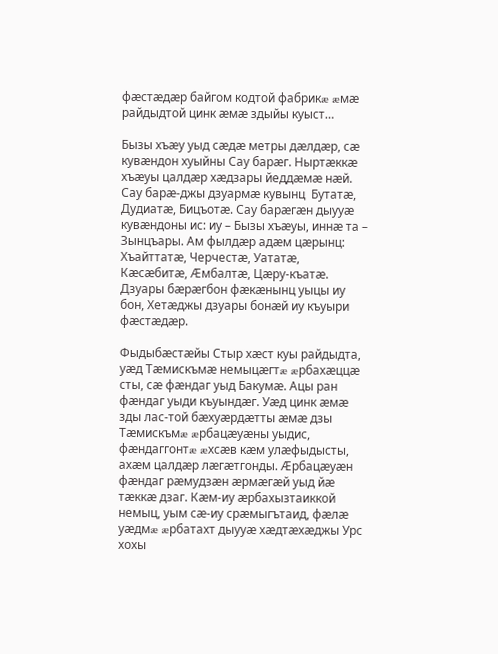фæстæдæр байгом кодтой фабрикæ æмæ райдыдтой цинк æмæ здыйы куыст…

Бызы хъæу уыд сæдæ метры дæлдæр, сæ кувæндон хуыйны Сау барæг. Ныртæккæ хъæуы цалдæр хæдзары йеддæмæ нæй. Сау барæ-джы дзуармæ кувынц  Бутатæ, Дудиатæ, Бицъотæ. Сау барæгæн дыууæ кувæндоны ис: иу – Бызы хъæуы, иннæ та – Зынцъары. Ам фылдæр адæм цæрынц: Хъайттатæ, Черчестæ, Уататæ, Кæсæбитæ, Æмбалтæ, Цæру-къатæ. Дзуары бæрæгбон фæкæнынц уыцы иу бон, Хетæджы дзуары бонæй иу къуыри фæстæдæр.

Фыдыбæстæйы Стыр хæст куы райдыдта, уæд Тæмискъмæ немыцæгтæ æрбахæццæ сты, сæ фæндаг уыд Бакумæ. Ацы ран фæндаг уыди къуындæг. Уæд цинк æмæ зды лас-той бæхуæрдæтты æмæ дзы Тæмискъмæ æрбацæуæны уыдис, фæндаггонтæ æхсæв кæм улæфыдысты, ахæм цалдæр лæгæтгонды. Æрбацæуæн фæндаг рæмудзæн æрмæгæй уыд йæ тæккæ дзаг. Кæм-иу æрбахызтаиккой немыц, уым сæ-иу срæмыгътаид, фæлæ уæдмæ æрбатахт дыууæ хæдтæхæджы Урс хохы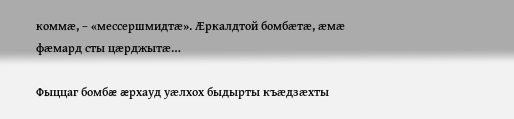коммæ, – «мессершмидтæ». Æркалдтой бомбæтæ, æмæ фæмард сты цæрджытæ…

Фыццаг бомбæ æрхауд уæлхох быдырты къæдзæхты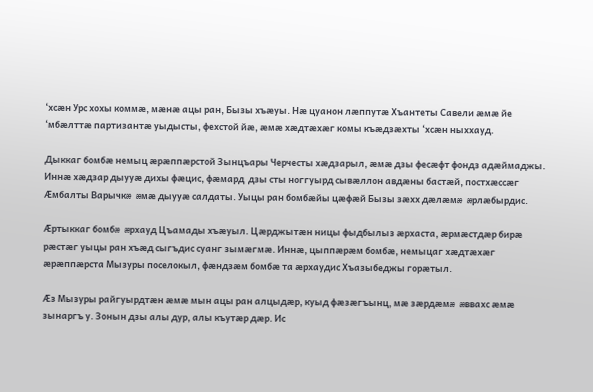‘хсæн Урс хохы коммæ, мæнæ ацы ран, Бызы хъæуы. Нæ цуанон лæппутæ Хъантеты Савели æмæ йе ‘мбæлттæ партизантæ уыдысты, фехстой йæ, æмæ хæдтæхæг комы къæдзæхты ‘хсæн ныххауд.

Дыккаг бомбæ немыц æрæппæрстой Зынцъары Черчесты хæдзарыл, æмæ дзы фесæфт фондз адæймаджы. Иннæ хæдзар дыууæ дихы фæцис, фæмард  дзы сты ноггуырд сывæллон авдæны бастæй, постхæссæг Æмбалты Варычкæ æмæ дыууæ салдаты. Уыцы ран бомбæйы цæфæй Бызы зæхх дæлæмæ æрлæбырдис.

Æртыккаг бомбæ æрхауд Цъамады хъæуыл. Цæрджытæн ницы фыдбылыз æрхаста, æрмæстдæр бирæ рæстæг уыцы ран хъæд сыгъдис суанг зымæгмæ. Иннæ, цыппæрæм бомбæ, немыцаг хæдтæхæг æрæппæрста Мызуры поселокыл, фæндзæм бомбæ та æрхаудис Хъазыбеджы горæтыл.

Æз Мызуры райгуырдтæн æмæ мын ацы ран алцыдæр, куыд фæзæгъынц, мæ зæрдæмæ æввахс æмæ зынаргъ у. Зонын дзы алы дур, алы къутæр дæр. Ис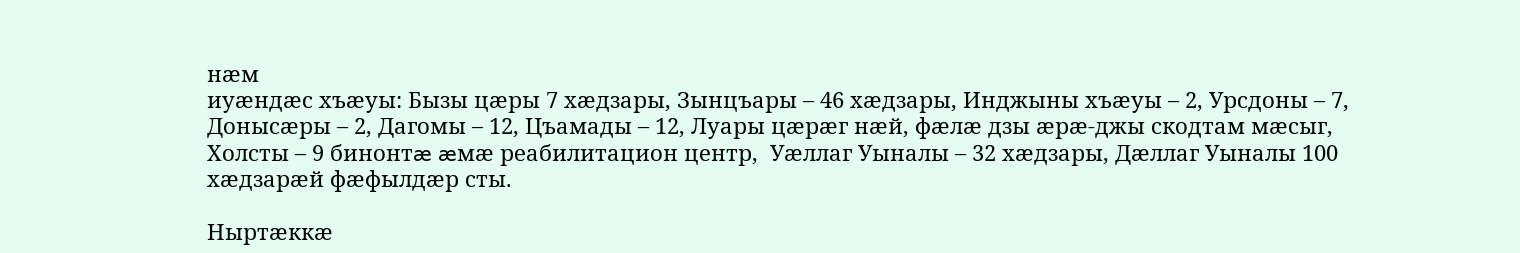нæм
иуæндæс хъæуы: Бызы цæры 7 хæдзары, Зынцъары – 46 хæдзары, Инджыны хъæуы – 2, Урсдоны – 7, Донысæры – 2, Дагомы – 12, Цъамады – 12, Луары цæрæг нæй, фæлæ дзы æрæ-джы скодтам мæсыг, Холсты – 9 бинонтæ æмæ реабилитацион центр,  Уæллаг Уыналы – 32 хæдзары, Дæллаг Уыналы 100 хæдзарæй фæфылдæр сты.

Ныртæккæ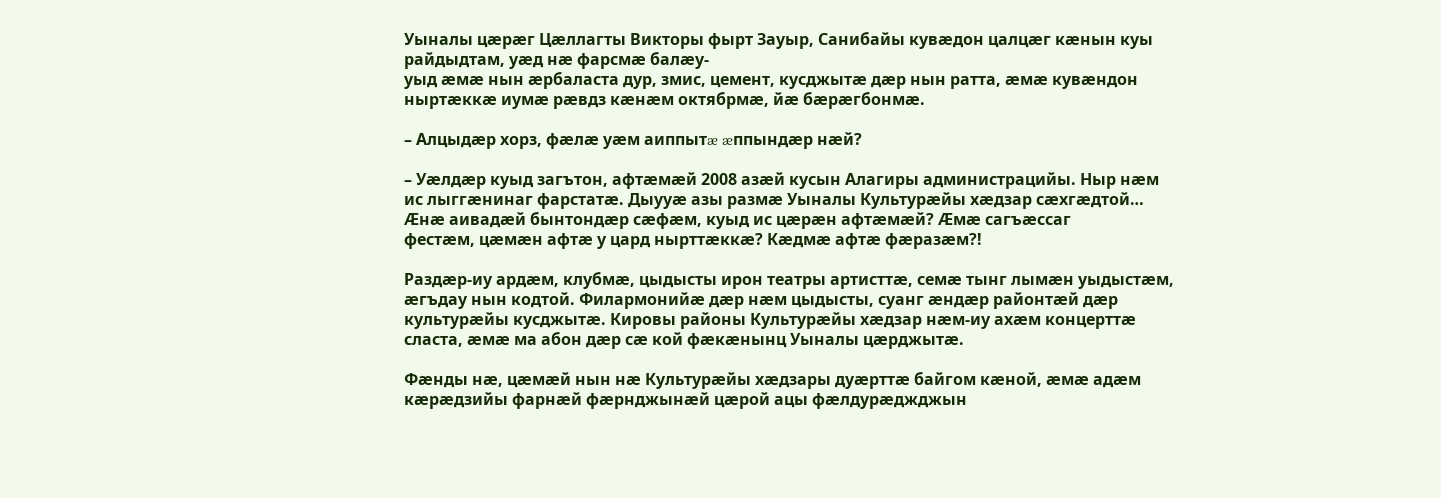Уыналы цæрæг Цæллагты Викторы фырт Зауыр, Санибайы кувæдон цалцæг кæнын куы райдыдтам, уæд нæ фарсмæ балæу-
уыд æмæ нын æрбаласта дур, змис, цемент, кусджытæ дæр нын ратта, æмæ кувæндон ныртæккæ иумæ рæвдз кæнæм октябрмæ, йæ бæрæгбонмæ.

– Алцыдæр хорз, фæлæ уæм аиппытæ æппындæр нæй?

– Уæлдæр куыд загътон, афтæмæй 2008 азæй кусын Алагиры администрацийы. Ныр нæм ис лыггæнинаг фарстатæ. Дыууæ азы размæ Уыналы Культурæйы хæдзар сæхгæдтой… Æнæ аивадæй бынтондæр сæфæм, куыд ис цæрæн афтæмæй? Æмæ сагъæссаг
фестæм, цæмæн афтæ у цард нырттæккæ? Кæдмæ афтæ фæразæм?!

Раздæр-иу ардæм, клубмæ, цыдысты ирон театры артисттæ, семæ тынг лымæн уыдыстæм, æгъдау нын кодтой. Филармонийæ дæр нæм цыдысты, суанг æндæр районтæй дæр культурæйы кусджытæ. Кировы районы Культурæйы хæдзар нæм-иу ахæм концерттæ сласта, æмæ ма абон дæр сæ кой фæкæнынц Уыналы цæрджытæ.

Фæнды нæ, цæмæй нын нæ Культурæйы хæдзары дуæрттæ байгом кæной, æмæ адæм кæрæдзийы фарнæй фæрнджынæй цæрой ацы фæлдурæджджын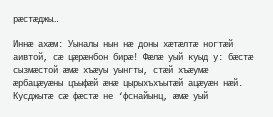рæстæджы…

Иннæ ахæм: Уыналы нын нæ доны хæтæлтæ ногтæй аивтой, сæ цæрæнбон бирæ! Фæлæ уый куыд у: бæстæ сызмæстой æмæ хъæуы уынгты, стæй хъæумæ æрбацæуæны цъыфæй æнæ цырыхъхъытæй ацæуæн нæй. Кусджытæ сæ фæстæ не ‘фснайынц, æмæ уый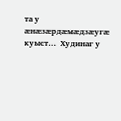та у æнæзæрдæмæдзæугæ
куыст…  Худинаг у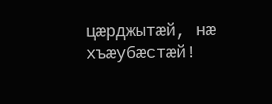цæрджытæй, нæ хъæубæстæй!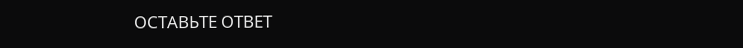ОСТАВЬТЕ ОТВЕТ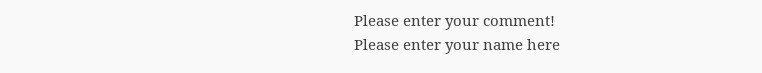Please enter your comment!
Please enter your name here